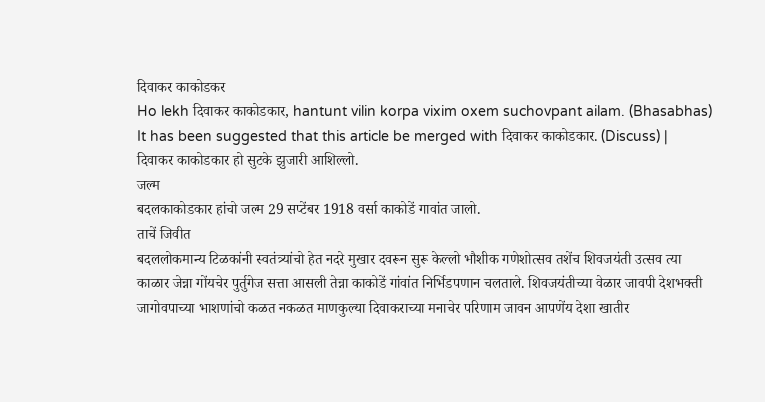दिवाकर काकोडकर
Ho lekh दिवाकर काकोडकार, hantunt vilin korpa vixim oxem suchovpant ailam. (Bhasabhas)
It has been suggested that this article be merged with दिवाकर काकोडकार. (Discuss) |
दिवाकर काकोडकार हो सुटके झुजारी आशिल्लो.
जल्म
बदलकाकोडकार हांचो जल्म 29 सप्टेंबर 1918 वर्सा काकोडें गावांत जालो.
ताचें जिवीत
बदललोकमान्य टिळकांनी स्वतंत्र्यांचो हेत नदरे मुखार दवरून सुरू केल्लो भौशीक गणेशोत्सव तशेंच शिवजयंती उत्सव त्या काळार जेन्ना गोंयचेर पुर्तुगेज सत्ता आसली तेन्ना काकोडें गांवांत निर्भिडपणान चलताले. शिवजयंतीच्या वेळार जावपी देशभक्ती जागोवपाच्या भाशणांचो कळत नकळत माणकुल्या दिवाकराच्या मनाचेर परिणाम जावन आपणेंय देशा खातीर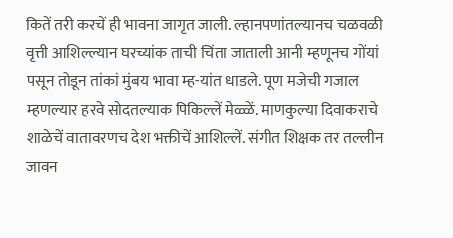कितें तरी करचें ही भावना जागृत जाली. ल्हानपणांतल्यानच चळवळी वृत्ती आशिल्ल्यान घरच्यांक ताची चिंता जाताली आनी म्हणूनच गोंयां पसून तोडून तांकां मुंबय भावा म्ह-यांत धाडले. पूण मजेची गजाल म्हणल्यार हरवे सोदतल्याक पिकिल्लें मेळ्ळें. माणकुल्या दिवाकराचे शाळेचें वातावरणच देश भक्तीचें आशिल्लें. संगीत शिक्षक तर तल्लीन जावन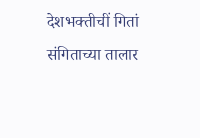देशभक्तीचीं गितां संगिताच्या तालार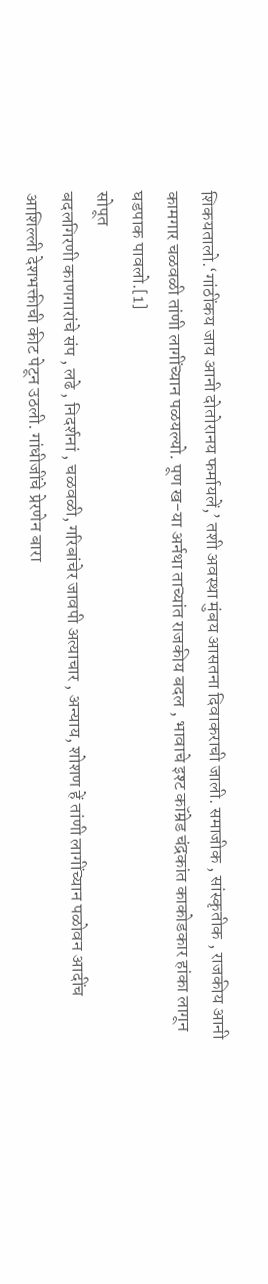शिकयतालो.‘गांठींकय जाय आनी दोतोरानय फर्मायलें,’ तशी अवस्था मुंबय आसतना दिवाकराची जाली. समाजीक , सांस्कृतीक , राजकीय आनी कामगार चळवळी तांणी लागींच्यान पळयल्यो. पूण ख-या अर्नथा ताच्यांत राजकीय बदल , भावाचे इश्ट कॉम्रेड चंद्रकांत काकोडकार हांका लागून घडपाक पावलो.[1]
सोपूत
बदलगिरणी काणगारांचे संप , लढे , निदर्शनां , चळवळी, गरिबांचेर जावपी अत्याचार , अन्याय, शोशण हें तांणी लागींच्यान पळोवन आदींच आशिल्ली देशभक्तीची कीट पेटून उठली. गांधीजींचे प्रेरणेन बारा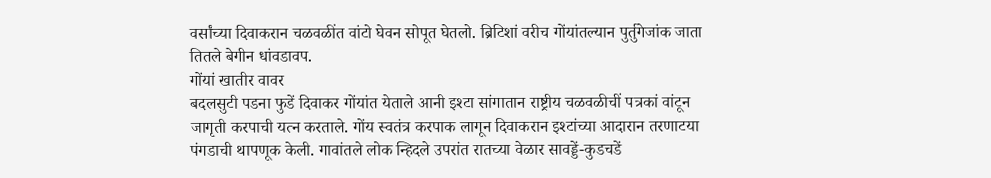वर्सांच्या दिवाकरान चळवळींत वांटो घेवन सोपूत घेतलो. ब्रिटिशां वरीच गोंयांतल्यान पुर्तुगेजांक जाता तितले बेगीन धांवडावप.
गोंयां खातीर वावर
बदलसुटी पडना फुडें दिवाकर गोंयांत येताले आनी इश्टा सांगातान राष्ट्रीय चळवळीचीं पत्रकां वांटून जागृती करपाची यत्न करताले. गोंय स्वतंत्र करपाक लागून दिवाकरान इश्टांच्या आदारान तरणाटया पंगडाची थापणूक केली. गावांतले लोक न्हिदले उपरांत रातच्या वेळार सावड्डें-कुडचडें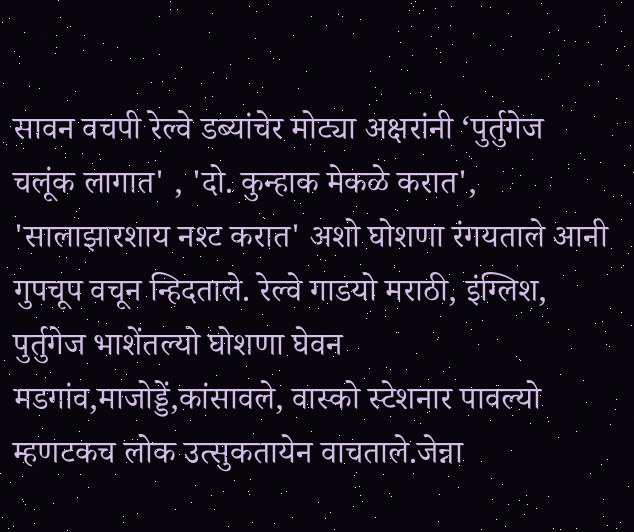सावन वचपी रेल्वे डब्यांचेर मोट्या अक्षरांनी ‘पुर्तुगेज चलूंक लागात' , 'दो. कुन्हाक मेकळे करात', 'सालाझारशाय नश्ट करात' अशो घोशणा रंगयताले आनी गुपचूप वचून न्हिदताले. रेल्वे गाडयो मराठी, इंग्लिश, पुर्तुगेज भाशेंतल्यो घोशणा घेवन मडगांव,माजोड्डें,कांसावले, वास्को स्टेशनार पावल्यो म्हणटकच लोक उत्सुकतायेन वाचताले.जेन्ना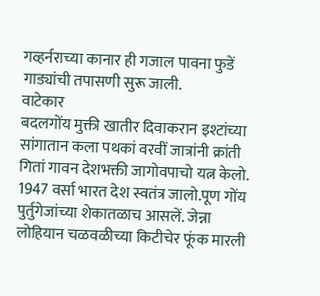गव्हर्नराच्या कानार ही गजाल पावना फुडें गाड्यांची तपासणी सुरू जाली.
वाटेकार
बदलगोंय मुक्ती खातीर दिवाकरान इश्टांच्या सांगातान कला पथकां वरवीं जात्रांनी क्रांती गितां गावन देशभक्ती जागोवपाचो यत्न केलो. 1947 वर्सा भारत देश स्वतंत्र जालो.पूण गोंय पुर्तुगेजांच्या शेकातळाच आसलें. जेन्ना लोहियान चळवळीच्या किटीचेर फूंक मारली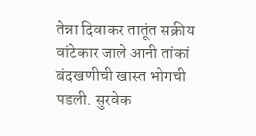तेन्ना दिवाकर तातूंत सक्रीय वांटेकार जाले आनी तांकां बंदखणीची खास्त भोगची पडली. सुरवेक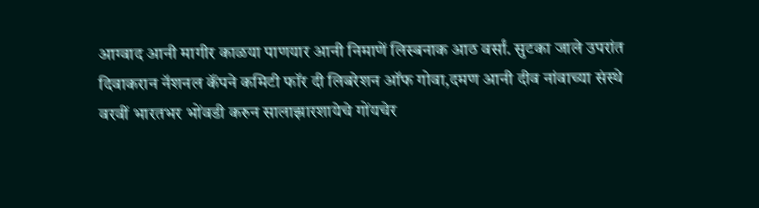आग्वाद आनी मागीर काळया पाणयार आनी निमाणें लिस्बनाक आठ वर्सां. सुटका जाले उपरांत दिवाकरान नॅशनल कॅंपने कमिटी फॉर दी लिबरेशन ऑफ गोवा,दमण आनी दीव नांवाच्या संस्थे वरवीं भारतभर भोंवडी करुन सालाझारशायेचे गोंयचेर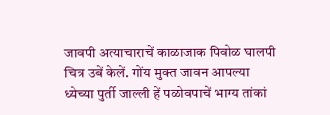जावपी अत्याचाराचें काळाजाक पिवोळ घालपी चित्र उबें केलें. गोंय मुक्त जावन आपल्या ध्येच्या पुर्ती जाल्ली हें पळोवपाचें भाग्य तांकां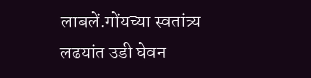लाबलें.गोंयच्या स्वतांत्र्य लढयांत उडी घेवन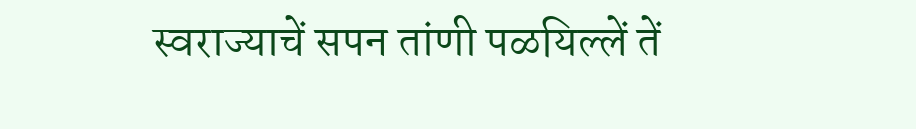स्वराज्याचें सपन तांणी पळयिल्लें तें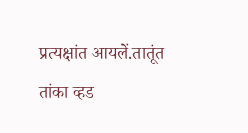प्रत्यक्षांत आयलें.तातूंत तांका व्हड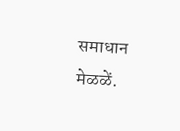समाधान मेळळें.